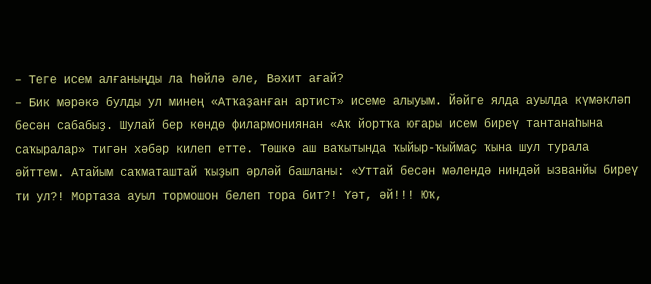– Теге исем алғаныңды ла һөйлә әле, Вәхит ағай?
– Бик мәрәкә булды ул минең «Атҡаҙанған артист» исеме алыуым. Йәйге ялда ауылда күмәкләп бесән сабабыҙ. Шулай бер көндө филармониянан «Аҡ йортҡа юғары исем биреү тантанаһына саҡыралар» тигән хәбәр килеп етте. Төшкө аш ваҡытында ҡыйыр-ҡыймаҫ ҡына шул турала әйттем. Атайым саҡматаштай ҡыҙып әрләй башланы: «Уттай бесән мәлендә ниндәй ызванйы биреү ти ул?! Мортаза ауыл тормошон белеп тора бит?! Үәт, әй!!! Юҡ,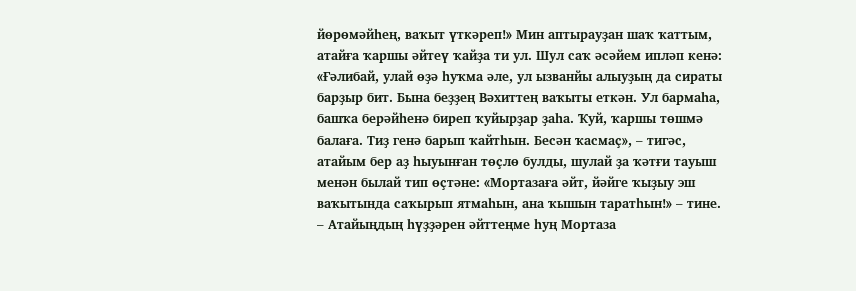йөрөмәйһең, ваҡыт үткәреп!» Мин аптырауҙан шаҡ ҡаттым, атайға ҡаршы әйтеү ҡайҙа ти ул. Шул саҡ әсәйем ипләп кенә: «Ғәлибай, улай өҙә һуҡма әле, ул ызванйы алыуҙың да сираты барҙыр бит. Бына беҙҙең Вәхиттең ваҡыты еткән. Ул бармаһа, башҡа берәйһенә биреп ҡуйырҙар ҙаһа. Ҡуй, ҡаршы төшмә балаға. Тиҙ генә барып ҡайтһын. Бесән ҡасмаҫ», – тигәс, атайым бер аҙ һыуынған төҫлө булды, шулай ҙа ҡәтғи тауыш менән былай тип өҫтәне: «Мортазаға әйт, йәйге ҡыҙыу эш ваҡытында саҡырып ятмаһын, ана ҡышын таратһын!» – тине.
– Атайыңдың һүҙҙәрен әйттеңме һуң Мортаза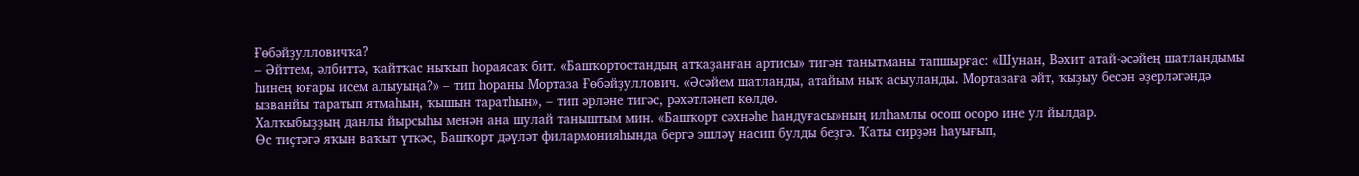Ғөбәйҙулловичҡа?
– Әйттем, әлбиттә, ҡайтҡас ныҡып һораясаҡ бит. «Башҡортостандың атҡаҙанған артисы» тигән танытманы тапшырғас: «Шунан, Вәхит атай-әсәйең шатландымы һинең юғары исем алыуыңа?» – тип һораны Мортаза Ғөбәйҙуллович. «Әсәйем шатланды, атайым ныҡ асыуланды. Мортазаға әйт, ҡыҙыу бесән әҙерләгәндә ызванйы таратып ятмаһын, ҡышын таратһын», – тип әрләне тигәс, рәхәтләнеп көлдө.
Халҡыбыҙҙың данлы йырсыһы менән ана шулай таныштым мин. «Башҡорт сәхнәһе һандуғасы»ның илһамлы осош осоро ине ул йылдар.
Өс тиҫтәгә яҡын ваҡыт үткәс, Башҡорт дәүләт филармонияһында бергә эшләү насип булды беҙгә. Ҡаты сирҙән һауығып,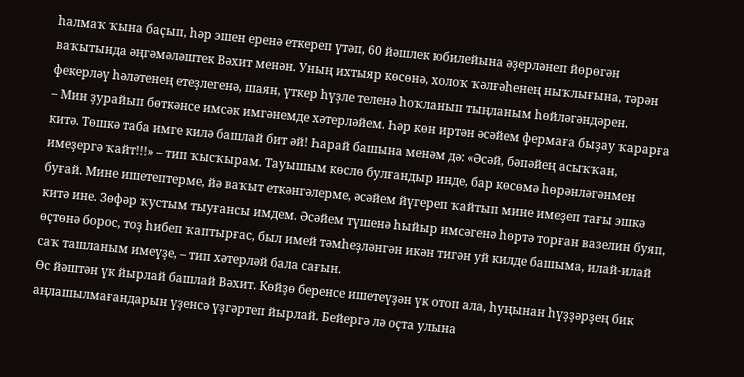һалмаҡ ҡына баҫып, һәр эшен еренә еткереп үтәп, 60 йәшлек юбилейына әҙерләнеп йөрөгән ваҡытында әңгәмәләштек Вәхит менән. Уның ихтыяр көсөнә, холоҡ ҡәлғәһенең ныҡлығына, тәрән фекерләү һәләтенең етеҙлегенә, шаян, үткер һүҙле теленә һоҡланып тыңланым һөйләгәндәрен.
– Мин ҙурайып бөткәнсе имсәк имгәнемде хәтерләйем. Һәр көн иртән әсәйем фермаға быҙау ҡарарға китә. Төшкә таба имге килә башлай бит әй! Һарай башына менәм дә: «Әсәй, бәпәйең асыҡҡан, имеҙергә ҡайт!!!» – тип ҡысҡырам. Тауышым көслө булғандыр инде, бар көсөмә һөрәнләгәнмен буғай. Мине ишетептерме, йә ваҡыт еткәнгәлерме, әсәйем йүгереп ҡайтып мине имеҙеп тағы эшкә китә ине. Зөфәр ҡустым тыуғансы имдем. Әсәйем түшенә һыйыр имсәгенә һөртә торған вазелин буяп, өҫтөнә борос, тоҙ һибеп ҡаптырғас, был имей тәмһеҙләнгән икән тигән уй килде башыма, илай-илай саҡ ташланым имеүҙе, – тип хәтерләй бала сағын.
Өс йәштән үк йырлай башлай Вәхит. Көйҙө беренсе ишетеүҙән үк отоп ала, һуңынан һүҙҙәрҙең бик аңлашылмағандарын үҙенсә үҙгәртеп йырлай. Бейергә лә оҫта улына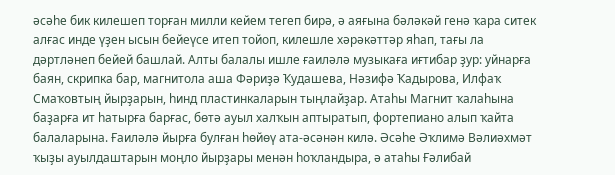әсәһе бик килешеп торған милли кейем тегеп бирә, ә аяғына бәләкәй генә ҡара ситек алғас инде үҙен ысын бейеүсе итеп тойоп, килешле хәрәкәттәр яһап, тағы ла дәртләнеп бейей башлай. Алты балалы ишле ғаиләлә музыкаға иғтибар ҙур: уйнарға баян, скрипка бар, магнитола аша Фәриҙә Ҡудашева, Нәзифә Ҡадырова, Илфаҡ Смаҡовтың йырҙарын, һинд пластинкаларын тыңлайҙар. Атаһы Магнит ҡалаһына баҙарға ит һатырға барғас, бөтә ауыл халҡын аптыратып, фортепиано алып ҡайта балаларына. Ғаиләлә йырға булған һөйөү ата-әсәнән килә. Әсәһе Әҡлимә Вәлиәхмәт ҡыҙы ауылдаштарын моңло йырҙары менән һоҡландыра, ә атаһы Ғәлибай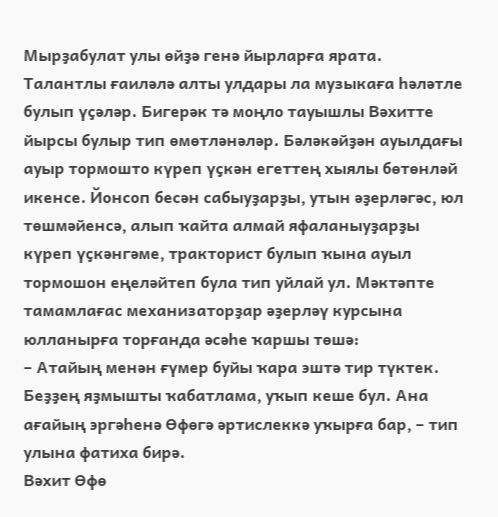Мырҙабулат улы өйҙә генә йырларға ярата. Талантлы ғаиләлә алты улдары ла музыкаға һәләтле булып үҫәләр. Бигерәк тә моңло тауышлы Вәхитте йырсы булыр тип өмөтләнәләр. Бәләкәйҙән ауылдағы ауыр тормошто күреп үҫкән егеттең хыялы бөтөнләй икенсе. Йонсоп бесән сабыуҙарҙы, утын әҙерләгәс, юл төшмәйенсә, алып ҡайта алмай яфаланыуҙарҙы күреп үҫкәнгәме, тракторист булып ҡына ауыл тормошон еңеләйтеп була тип уйлай ул. Мәктәпте тамамлағас механизаторҙар әҙерләү курсына юлланырға торғанда әсәһе ҡаршы төшә:
– Атайың менән ғүмер буйы ҡара эштә тир түктек. Беҙҙең яҙмышты ҡабатлама, уҡып кеше бул. Ана ағайың эргәһенә Өфөгә әртислеккә уҡырға бар, – тип улына фатиха бирә.
Вәхит Өфө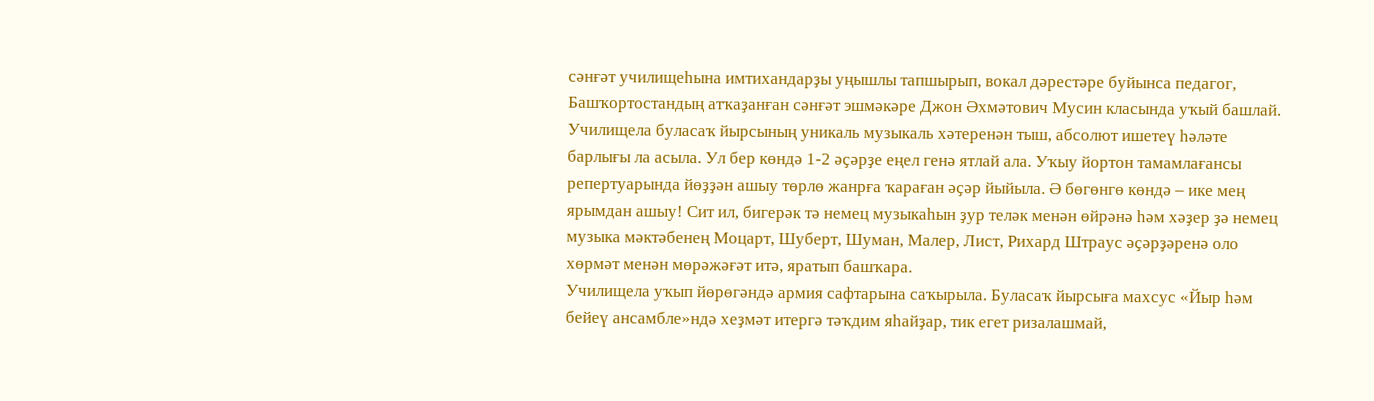сәнғәт училищеһына имтихандарҙы уңышлы тапшырып, вокал дәрестәре буйынса педагог, Башҡортостандың атҡаҙанған сәнғәт эшмәкәре Джон Әхмәтович Мусин класында уҡый башлай. Училищела буласаҡ йырсының уникаль музыкаль хәтеренән тыш, абсолют ишетеү һәләте барлығы ла асыла. Ул бер көндә 1-2 әҫәрҙе еңел генә ятлай ала. Уҡыу йортон тамамлағансы репертуарында йөҙҙән ашыу төрлө жанрға ҡараған әҫәр йыйыла. Ә бөгөнгө көндә – ике мең ярымдан ашыу! Сит ил, бигерәк тә немец музыкаһын ҙур теләк менән өйрәнә һәм хәҙер ҙә немец музыка мәктәбенең Моцарт, Шуберт, Шуман, Малер, Лист, Рихард Штраус әҫәрҙәренә оло хөрмәт менән мөрәжәғәт итә, яратып башҡара.
Училищела уҡып йөрөгәндә армия сафтарына саҡырыла. Буласаҡ йырсыға махсус «Йыр һәм бейеү ансамбле»ндә хеҙмәт итергә тәҡдим яһайҙар, тик егет ризалашмай,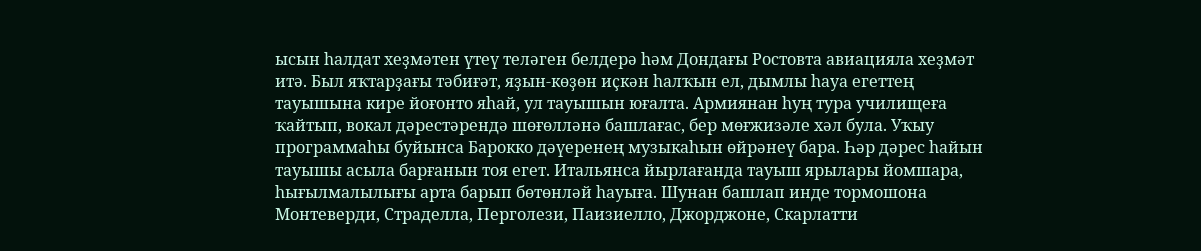ысын һалдат хеҙмәтен үтеү теләген белдерә һәм Дондағы Ростовта авиацияла хеҙмәт итә. Был яҡтарҙағы тәбиғәт, яҙын-көҙөн иҫкән һалҡын ел, дымлы һауа егеттең тауышына кире йоғонто яһай, ул тауышын юғалта. Армиянан һуң тура училищеға ҡайтып, вокал дәрестәрендә шөғөлләнә башлағас, бер мөғжизәле хәл була. Уҡыу программаһы буйынса Барокко дәүеренең музыкаһын өйрәнеү бара. Һәр дәрес һайын тауышы асыла барғанын тоя егет. Итальянса йырлағанда тауыш ярылары йомшара, һығылмалылығы арта барып бөтөнләй һауыға. Шунан башлап инде тормошона Монтеверди, Страделла, Перголези, Паизиелло, Джорджоне, Скарлатти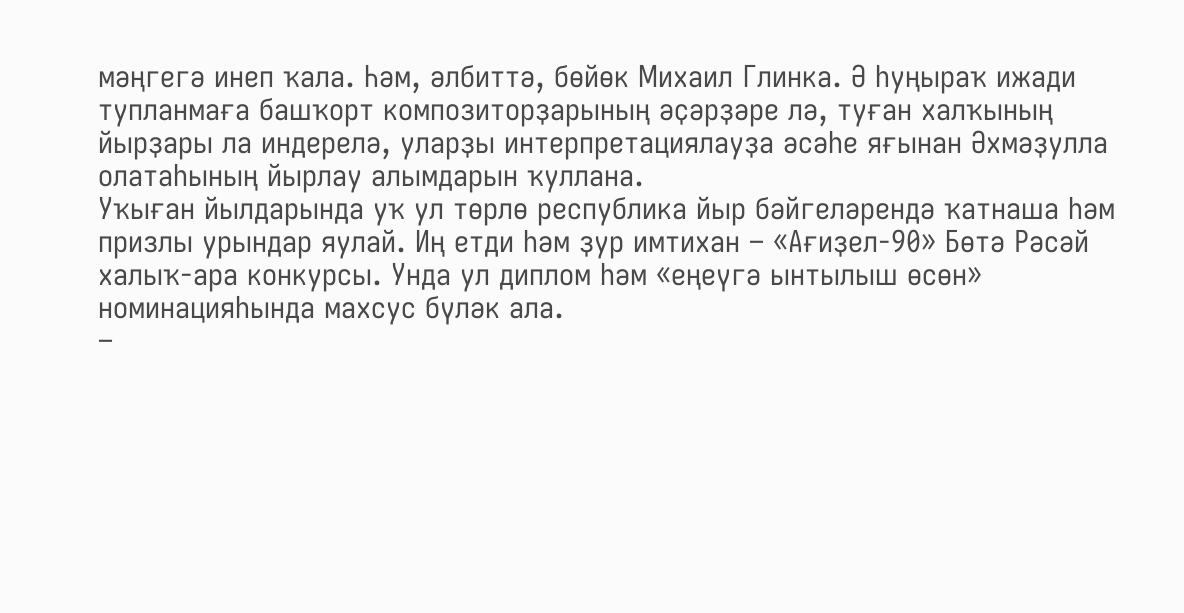мәңгегә инеп ҡала. Һәм, әлбиттә, бөйөк Михаил Глинка. Ә һуңыраҡ ижади тупланмаға башҡорт композиторҙарының әҫәрҙәре лә, туған халҡының йырҙары ла индерелә, уларҙы интерпретациялауҙа әсәһе яғынан Әхмәҙулла олатаһының йырлау алымдарын ҡуллана.
Уҡыған йылдарында уҡ ул төрлө республика йыр бәйгеләрендә ҡатнаша һәм призлы урындар яулай. Иң етди һәм ҙур имтихан – «Ағиҙел-90» Бөтә Рәсәй халыҡ-ара конкурсы. Унда ул диплом һәм «еңеүгә ынтылыш өсөн» номинацияһында махсус бүләк ала.
–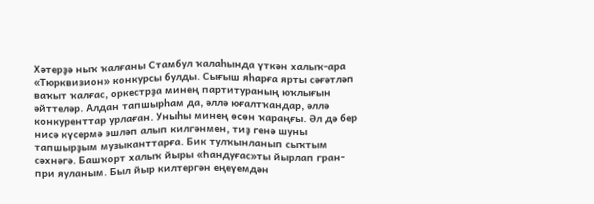Хәтерҙә ныҡ ҡалғаны Стамбул ҡалаһында үткән халыҡ-ара «Тюрквизион» конкурсы булды. Сығыш яһарға ярты сәғәтләп ваҡыт ҡалғас, оркестрҙа минең партитураның юҡлығын әйттеләр. Алдан тапшырһам да, әллә юғалтҡандар, әллә конкуренттар урлаған. Уныһы минең өсөн ҡараңғы. Әл дә бер нисә күсермә эшләп алып килгәнмен, тиҙ генә шуны тапшырҙым музыканттарға. Бик тулҡынланып сыҡтым сәхнәгә. Башҡорт халыҡ йыры «Һандуғас»ты йырлап гран-при яуланым. Был йыр килтергән еңеүемдән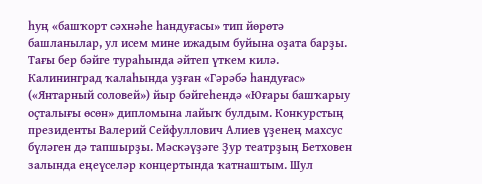һуң «башҡорт сәхнәһе һандуғасы» тип йөрөтә башланылар, ул исем мине ижадым буйына оҙата барҙы.
Тағы бер бәйге тураһында әйтеп үткем килә. Калининград ҡалаһында уҙған «Гәрәбә һандуғас» («Янтарный соловей») йыр бәйгеһендә «Юғары башҡарыу оҫталығы өсөн» дипломына лайыҡ булдым. Конкурстың президенты Валерий Сейфуллович Алиев үҙенең махсус бүләген дә тапшырҙы. Мәскәүҙәге Ҙур театрҙың Бетховен залында еңеүселәр концертында ҡатнаштым. Шул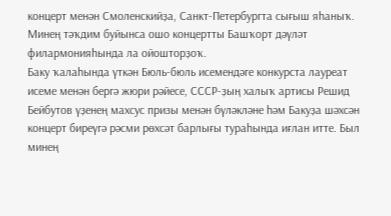концерт менән Смоленскийҙа, Санкт-Петербургта сығыш яһаныҡ. Минең тәҡдим буйынса ошо концертты Башҡорт дәүләт филармонияһында ла ойошторҙоҡ.
Баку ҡалаһында үткән Бюль-бюль исемендәге конкурста лауреат исеме менән бергә жюри рәйесе, СССР-ҙың халыҡ артисы Решид Бейбутов үҙенең махсус призы менән бүләкләне һәм Бакуҙа шәхсән концерт биреүгә рәсми рөхсәт барлығы тураһында иғлан итте. Был минең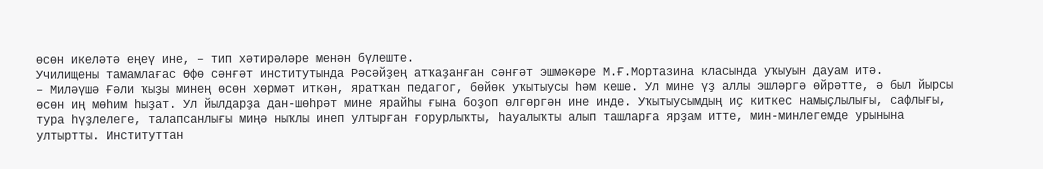өсөн икеләтә еңеү ине, – тип хәтирәләре менән бүлеште.
Училищены тамамлағас Өфө сәнғәт институтында Рәсәйҙең атҡаҙанған сәнғәт эшмәкәре М.Ғ.Мортазина класында уҡыуын дауам итә.
– Миләүшә Ғәли ҡыҙы минең өсөн хөрмәт иткән, яратҡан педагог, бөйөк уҡытыусы һәм кеше. Ул мине үҙ аллы эшләргә өйрәтте, ә был йырсы өсөн иң мөһим һыҙат. Ул йылдарҙа дан-шөһрәт мине ярайһы ғына боҙоп өлгөргән ине инде. Уҡытыусымдың иҫ киткес намыҫлылығы, сафлығы, тура һүҙлелеге, талапсанлығы миңә ныҡлы инеп ултырған ғорурлыҡты, һауалыҡты алып ташларға ярҙам итте, мин-минлегемде урынына ултыртты. Институттан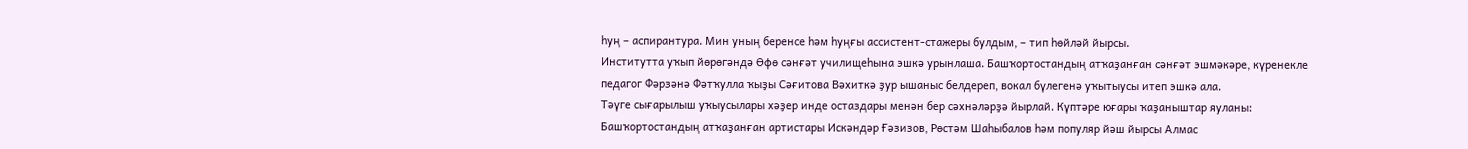һуң – аспирантура. Мин уның беренсе һәм һуңғы ассистент-стажеры булдым, – тип һөйләй йырсы.
Институтта уҡып йөрөгәндә Өфө сәнғәт училищеһына эшкә урынлаша. Башҡортостандың атҡаҙанған сәнғәт эшмәкәре, күренекле педагог Фәрзәнә Фәтҡулла ҡыҙы Сәғитова Вәхиткә ҙур ышаныс белдереп, вокал бүлегенә уҡытыусы итеп эшкә ала.
Тәүге сығарылыш уҡыусылары хәҙер инде остаздары менән бер сәхнәләрҙә йырлай. Күптәре юғары ҡаҙаныштар яуланы: Башҡортостандың атҡаҙанған артистары Искәндәр Ғәзизов, Рөстәм Шаһыбалов һәм популяр йәш йырсы Алмас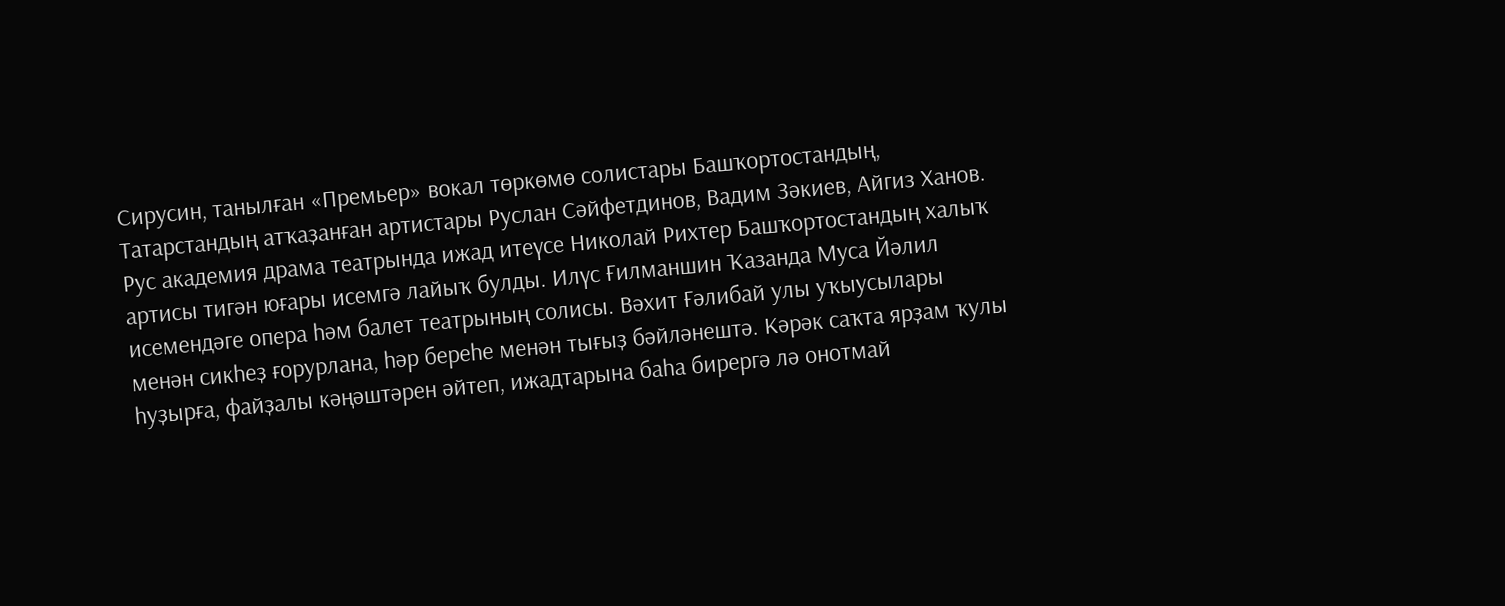Сирусин, танылған «Премьер» вокал төркөмө солистары Башҡортостандың, Татарстандың атҡаҙанған артистары Руслан Сәйфетдинов, Вадим Зәкиев, Айгиз Ханов. Рус академия драма театрында ижад итеүсе Николай Рихтер Башҡортостандың халыҡ артисы тигән юғары исемгә лайыҡ булды. Илүс Ғилманшин Ҡазанда Муса Йәлил исемендәге опера һәм балет театрының солисы. Вәхит Ғәлибай улы уҡыусылары менән сикһеҙ ғорурлана, һәр береһе менән тығыҙ бәйләнештә. Кәрәк саҡта ярҙам ҡулы һуҙырға, файҙалы кәңәштәрен әйтеп, ижадтарына баһа бирергә лә онотмай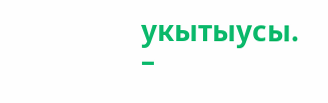укытыусы.
–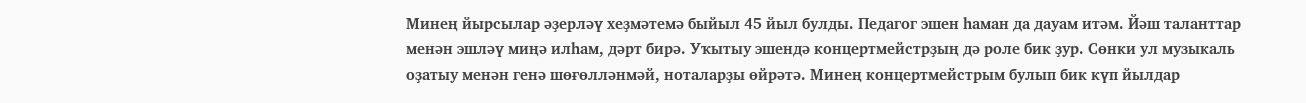Минең йырсылар әҙерләү хеҙмәтемә быйыл 45 йыл булды. Педагог эшен һаман да дауам итәм. Йәш таланттар менән эшләү миңә илһам, дәрт бирә. Уҡытыу эшендә концертмейстрҙың дә роле бик ҙур. Сөнки ул музыкаль оҙатыу менән генә шөғөлләнмәй, ноталарҙы өйрәтә. Минең концертмейстрым булып бик күп йылдар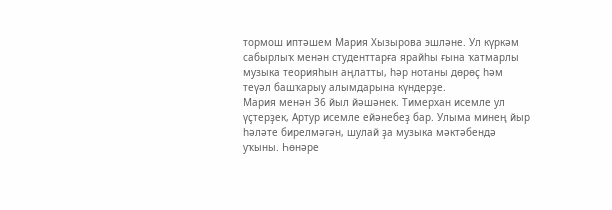тормош иптәшем Мария Хызырова эшләне. Ул күркәм сабырлыҡ менән студенттарға ярайһы ғына ҡатмарлы музыка теорияһын аңлатты, һәр нотаны дөрөҫ һәм теүәл башҡарыу алымдарына күндерҙе.
Мария менән 36 йыл йәшәнек. Тимерхан исемле ул үҫтерҙек, Артур исемле ейәнебеҙ бар. Улыма минең йыр һәләте бирелмәгән, шулай ҙа музыка мәктәбендә уҡыны. Һөнәре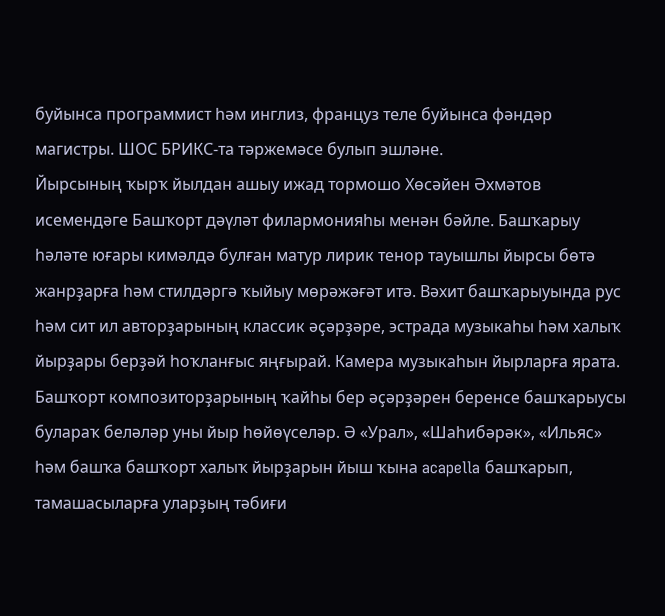буйынса программист һәм инглиз, француз теле буйынса фәндәр магистры. ШОС БРИКС-та тәржемәсе булып эшләне.
Йырсының ҡырҡ йылдан ашыу ижад тормошо Хөсәйен Әхмәтов исемендәге Башҡорт дәүләт филармонияһы менән бәйле. Башҡарыу һәләте юғары кимәлдә булған матур лирик тенор тауышлы йырсы бөтә жанрҙарға һәм стилдәргә ҡыйыу мөрәжәғәт итә. Вәхит башҡарыуында рус һәм сит ил авторҙарының классик әҫәрҙәре, эстрада музыкаһы һәм халыҡ йырҙары берҙәй һоҡланғыс яңғырай. Камера музыкаһын йырларға ярата. Башҡорт композиторҙарының ҡайһы бер әҫәрҙәрен беренсе башҡарыусы булараҡ беләләр уны йыр һөйөүселәр. Ә «Урал», «Шаһибәрәк», «Ильяс» һәм башҡа башҡорт халыҡ йырҙарын йыш ҡына acapella башҡарып, тамашасыларға уларҙың тәбиғи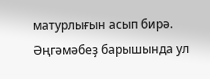матурлығын асып бирә. Әңгәмәбеҙ барышында ул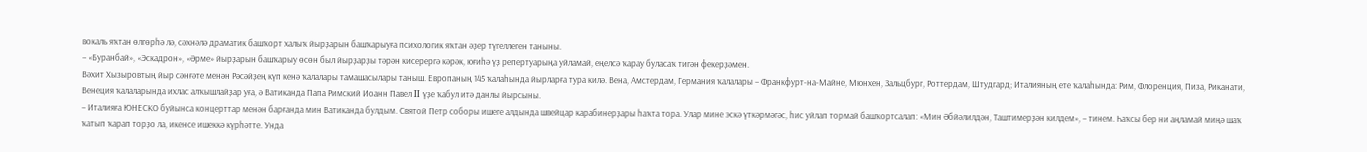вокаль яҡтан өлгөрһә лә, сәхнәлә драматик башҡорт халыҡ йырҙарын башҡарыуға психологик яҡтан әҙер түгеллеген таныны.
– «Буранбай», «Эскадрон», «Әрме» йырҙарын башҡарыу өсөн был йырҙарҙы тәрән кисерергә кәрәк, юғиһә үҙ репертуарыңа уйламай, еңелсә ҡарау буласаҡ тигән фекерҙәмен.
Вәхит Хызыровтың йыр сәнғәте менән Рәсәйҙең күп кенә ҡалалары тамашасылары таныш. Европаның 145 ҡалаһында йырларға тура килә. Вена, Амстердам, Германия ҡалалары – Франкфурт-на-Майне, Мюнхен, Зальцбург, Роттердам, Штудгард; Италияның ете ҡалаһында: Рим, Флоренция, Пиза, Риканати, Венеция ҡалаларында ихлас алҡышлайҙар уға, ә Ватиканда Папа Римский Иоанн Павел II үҙе ҡабул итә данлы йырсыны.
– Италияға ЮНЕСКО буйынса концерттар менән барғанда мин Ватиканда булдым. Святой Петр соборы ишеге алдында швейцар карабинерҙары һаҡта тора. Улар мине эскә үткәрмәгәс, һис уйлап тормай башҡортсалап: «Мин Әбйәлилдән, Таштимерҙән килдем», – тинем. Һаҡсы бер ни аңламай миңә шаҡ ҡатып ҡарап торҙо ла, икенсе ишеккә күрһәтте. Унда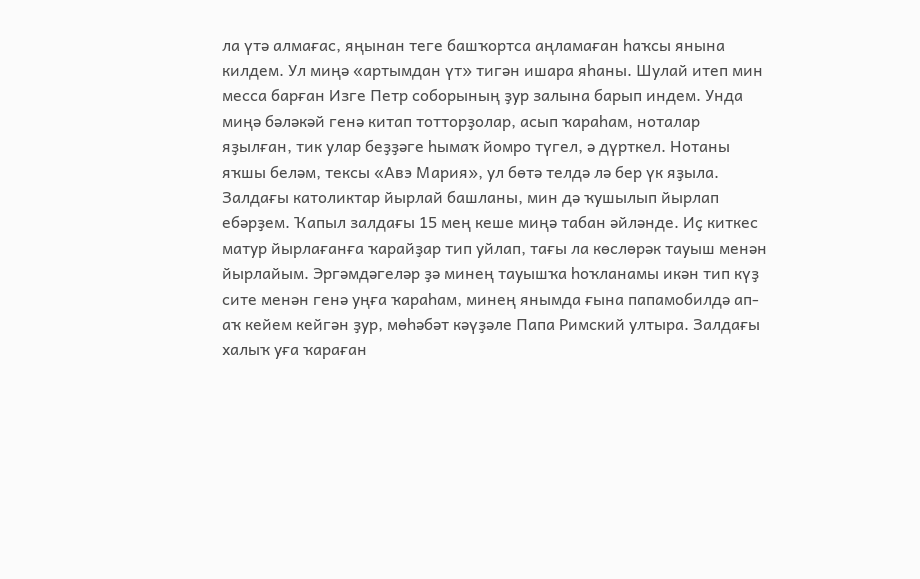ла үтә алмағас, яңынан теге башҡортса аңламаған һаҡсы янына килдем. Ул миңә «артымдан үт» тигән ишара яһаны. Шулай итеп мин месса барған Изге Петр соборының ҙур залына барып индем. Унда миңә бәләкәй генә китап тотторҙолар, асып ҡараһам, ноталар яҙылған, тик улар беҙҙәге һымаҡ йомро түгел, ә дүрткел. Нотаны яҡшы беләм, тексы «Авэ Мария», ул бөтә телдә лә бер үк яҙыла. Залдағы католиктар йырлай башланы, мин дә ҡушылып йырлап ебәрҙем. Ҡапыл залдағы 15 мең кеше миңә табан әйләнде. Иҫ киткес матур йырлағанға ҡарайҙар тип уйлап, тағы ла көслөрәк тауыш менән йырлайым. Эргәмдәгеләр ҙә минең тауышҡа һоҡланамы икән тип күҙ сите менән генә уңға ҡараһам, минең янымда ғына папамобилдә ап-аҡ кейем кейгән ҙур, мөһәбәт кәүҙәле Папа Римский ултыра. Залдағы халыҡ уға ҡараған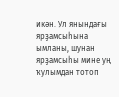икән. Ул янындағы ярҙамсыһына ымланы, шунан ярҙамсыһы мине уң ҡулымдан тотоп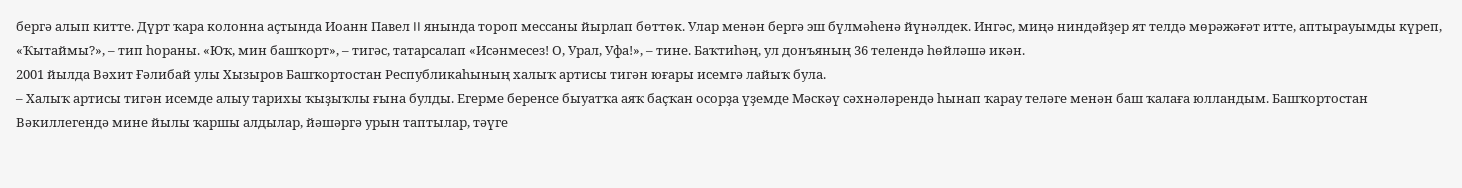бергә алып китте. Дүрт ҡара колонна аҫтында Иоанн Павел II янында тороп мессаны йырлап бөттөк. Улар менән бергә эш бүлмәһенә йүнәлдек. Ингәс, миңә ниндәйҙер ят телдә мөрәжәғәт итте, аптырауымды күреп, «Ҡытаймы?», – тип һораны. «Юҡ, мин башҡорт», – тигәс, татарсалап «Исәнмесез! О, Урал, Уфа!», – тине. Баҡтиһәң, ул донъяның 36 телендә һөйләшә икән.
2001 йылда Вәхит Ғәлибай улы Хызыров Башҡортостан Республикаһының халыҡ артисы тигән юғары исемгә лайыҡ була.
– Халыҡ артисы тигән исемде алыу тарихы ҡыҙыҡлы ғына булды. Егерме беренсе быуатҡа аяҡ баҫҡан осорҙа үҙемде Мәскәү сәхнәләрендә һынап ҡарау теләге менән баш ҡалаға юлландым. Башҡортостан Вәкиллегендә мине йылы ҡаршы алдылар, йәшәргә урын таптылар, тәүге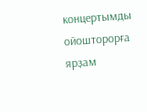концертымды ойошторорға ярҙам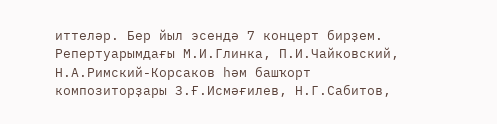иттеләр. Бер йыл эсендә 7 концерт бирҙем. Репертуарымдағы М.И.Глинка, П.И.Чайковский, Н.А.Римский-Корсаков һәм башҡорт композиторҙары З.Ғ.Исмәғилев, Н.Г.Сабитов,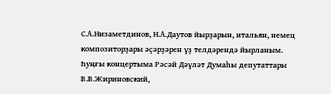С.А.Низаметдинов, Н.А.Даутов йырҙарын, итальян, немец композиторҙары әҫәрҙәрен үҙ телдәрендә йырланым. Һуңғы концертыма Рәсәй Дәүләт Думаһы депутаттары В.В.Жириновский,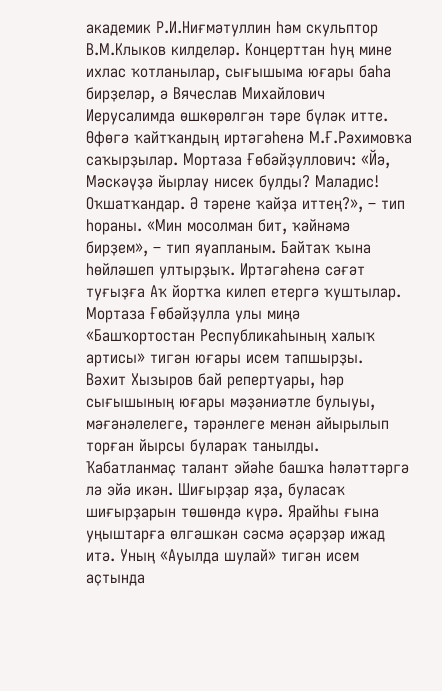академик Р.И.Ниғмәтуллин һәм скульптор В.М.Клыков килделәр. Концерттан һуң мине ихлас ҡотланылар, сығышыма юғары баһа бирҙеләр, ә Вячеслав Михайлович Иерусалимда өшкөрөлгән тәре бүләк итте.
Өфөгә ҡайтҡандың иртәгәһенә М.Ғ.Рәхимовҡа саҡырҙылар. Мортаза Ғөбәйҙуллович: «Йә, Мәскәүҙә йырлау нисек булды? Маладис! Оҡшатҡандар. Ә тәрене ҡайҙа иттең?», – тип һораны. «Мин мосолман бит, ҡәйнәмә бирҙем», – тип яуапланым. Байтаҡ ҡына һөйләшеп ултырҙыҡ. Иртәгәһенә сәғәт туғыҙға Аҡ йортҡа килеп етергә ҡуштылар. Мортаза Ғөбәйҙулла улы миңә «Башҡортостан Республикаһының халыҡ артисы» тигән юғары исем тапшырҙы.
Вәхит Хызыров бай репертуары, һәр сығышының юғары мәҙәниәтле булыуы, мәғәнәлелеге, тәрәнлеге менән айырылып торған йырсы булараҡ танылды. Ҡабатланмаҫ талант эйәһе башҡа һәләттәргә лә эйә икән. Шиғырҙар яҙа, буласаҡ шиғырҙарын төшөндә күрә. Ярайһы ғына уңыштарға өлгәшкән сәсмә әҫәрҙәр ижад итә. Уның «Ауылда шулай» тигән исем аҫтында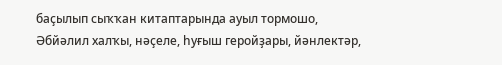баҫылып сыҡҡан китаптарында ауыл тормошо, Әбйәлил халҡы, нәҫеле, һуғыш геройҙары, йәнлектәр,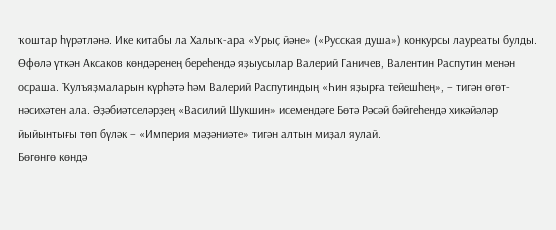ҡоштар һүрәтләнә. Ике китабы ла Халыҡ-ара «Урыҫ йәне» («Русская душа») конкурсы лауреаты булды.
Өфөлә үткән Аксаков көндәренең береһендә яҙыусылар Валерий Ганичев, Валентин Распутин менән осраша. Ҡулъяҙмаларын күрһәтә һәм Валерий Распутиндың «Һин яҙырға тейешһең», – тигән өгөт-нәсихәтен ала. Әҙәбиәтселәрҙең «Василий Шукшин» исемендәге Бөтә Рәсәй бәйгеһендә хикәйәләр йыйынтығы төп бүләк – «Империя мәҙәниәте» тигән алтын миҙал яулай.
Бөгөнгө көндә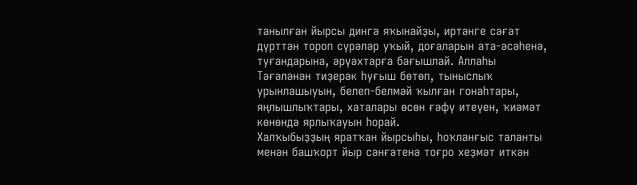танылған йырсы дингә яҡынайҙы, иртәнге сәғәт дүрттән тороп сүрәләр уҡый, доғаларын ата-әсәһенә, туғандарына, әрүәхтарға бағышлай. Аллаһы Тәғәләнән тиҙерәк һуғыш бөтөп, тыныслыҡ урынлашыуын, белеп-белмәй ҡылған гонаһтары, яңлышлыҡтары, хаталары өсөн ғәфү итеүен, ҡиәмәт көнөндә ярлыҡауын һорай.
Халҡыбыҙҙың яратҡан йырсыһы, һоҡланғыс таланты менән башҡорт йыр сәнғәтенә тоғро хеҙмәт иткән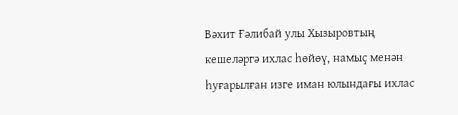Вәхит Ғәлибай улы Хызыровтың кешеләргә ихлас һөйөү, намыҫ менән һуғарылған изге иман юлындағы ихлас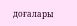доғалары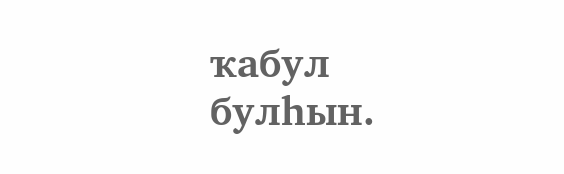ҡабул булһын.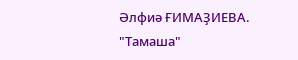Әлфиә ҒИМАҘИЕВА.
"Тамаша"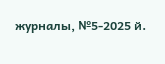журналы, №5-2025 й.